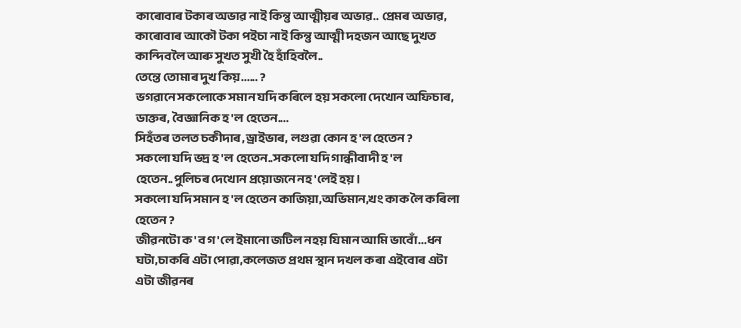কাৰোবাৰ টকাৰ অভাৱ নাই কিন্তু আত্মীয়ৰ অভাৱ.. প্ৰেমৰ অভাৱ,
কাৰোবাৰ আকৌ টকা পইচা নাই কিন্তু আত্মী দহজন আছে দুখত কান্দিবলৈ আৰু সুখত সুখী হৈ হাঁহিবলৈ..
তেন্তে তোমাৰ দুখ কিয়...... ?
ভগৱানে সকলোকে সমান যদি কৰিলে হয় সকলো দেখোন অফিচাৰ, ডাক্তৰ, বৈজ্ঞানিক হ'ল হেতেন....
সিহঁতৰ তলত চকীদাৰ ,ড্ৰাইভাৰ, লগুৱা কোন হ'ল হেতেন ?
সকলো যদি ভদ্ৰ হ'ল হেতেন..সকলো যদি গান্ধীবাদী হ'ল হেতেন..পুলিচৰ দেখোন প্ৰয়োজনে নহ'লেই হয় ।
সকলো যদি সমান হ'ল হেতেন কাজিয়া,অভিমান,খং কাক লৈ কৰিলা হেতেন ?
জীৱনটো ক'ব গ'লে ইমানো জটিল নহয় যিমান আমি ভাবোঁ...ধন ঘটা,চাকৰি এটা পোৱা,কলেজত প্ৰথম স্থান দখল কৰা এইবোৰ এটা এটা জীৱনৰ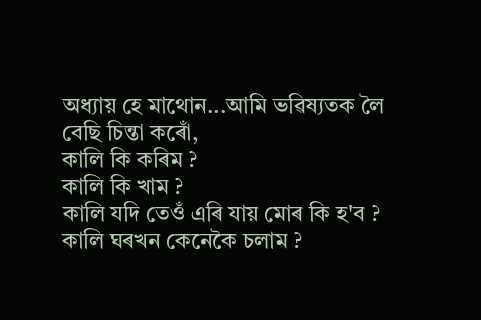অধ্যায় হে মাথোন...আমি ভৱিষ্যতক লৈ বেছি চিন্তা কৰোঁ,
কালি কি কৰিম ?
কালি কি খাম ?
কালি যদি তেওঁ এৰি যায় মোৰ কি হ'ব ?
কালি ঘৰখন কেনেকৈ চলাম ?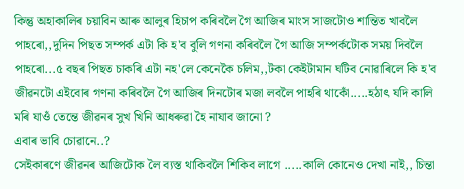কিন্তু অহাকালিৰ চয়াবিন আৰু আলুৰ হিচাপ কৰিবলৈ গৈ আজিৰ মাংস সাজটোও শান্তিত খাবলৈ পাহৰো,,দুদিন পিছত সম্পৰ্ক এটা কি হ'ব বুলি গণনা কৰিবলৈ গৈ আজি সম্পৰ্কটোক সময় দিবলৈ পাহৰো...৫ বছৰ পিছত চাকৰি এটা নহ'লে কেনেকৈ চলিম,,টকা কেইটামান ঘটিব নোৱাৰিলে কি হ'ব জীৱনটো এইবোৰ গণনা কৰিবলৈ গৈ আজিৰ দিনটোৰ মজা লবলৈ পাহৰি থাকোঁ.....হঠাৎ যদি কালি মৰি যাওঁ তেন্তে জীৱনৰ সুখ খিনি আধৰুৱা হৈ নাযাব জানো ?
এবাৰ ভাবি চোৱানে..?
সেইকাৰণে জীৱনৰ আজিটোক লৈ ব্যস্ত থাকিবলৈ শিকিব লাগে .....কালি কোনেও দেখা নাই,, চিন্তা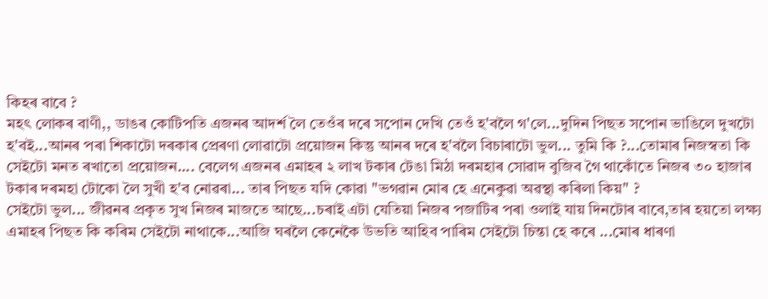কিহৰ বাবে ?
মহৎ লোকৰ বাণী,, ডাঙৰ কোটিপতি এজনৰ আদৰ্শ লৈ তেওঁৰ দৰে সপোন দেখি তেওঁ হ'বলৈ গ'লে...দুদিন পিছত সপোন ভাঙিলে দুখটো হ'বই...আনৰ পৰা শিকাটো দৰকাৰ প্ৰেৰণা লোৱাটো প্ৰয়োজন কিন্তু আনৰ দৰে হ'বলৈ বিচাৰাটো ভুল... তুমি কি ?...তোমাৰ নিজস্বতা কি সেইটো মনত ৰখাতো প্ৰয়োজন.... বেলেগ এজনৰ এমাহৰ ২ লাখ টকাৰ টেঙা মিঠা দৰমহাৰ সোৱাদ বুজিব গৈ থাকোঁতে নিজৰ ৩০ হাজাৰ টকাৰ দৰমহা টোকো লৈ সুখী হ'ব নোৱৰা... তাৰ পিছত যদি কোৱা "ভগৱান মোৰ হে এনেকুৱা অৱস্থা কৰিলা কিয়" ?
সেইটো ভুল... জীৱনৰ প্ৰকৃত সুখ নিজৰ মাজতে আছে...চৰাই এটা যেতিয়া নিজৰ পজাটিৰ পৰা ওলাই যায় দিনটোৰ বাবে,তাৰ হয়তো লক্ষ্য এমাহৰ পিছত কি কৰিম সেইটো নাথাকে...আজি ঘৰলৈ কেনেকৈ উভতি আহিব পাৰিম সেইটো চিন্তা হে কৰে ...মোৰ ধাৰণা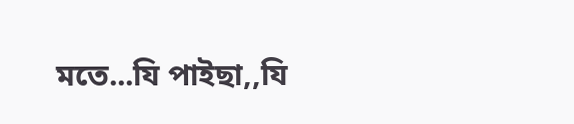মতে...যি পাইছা,,যি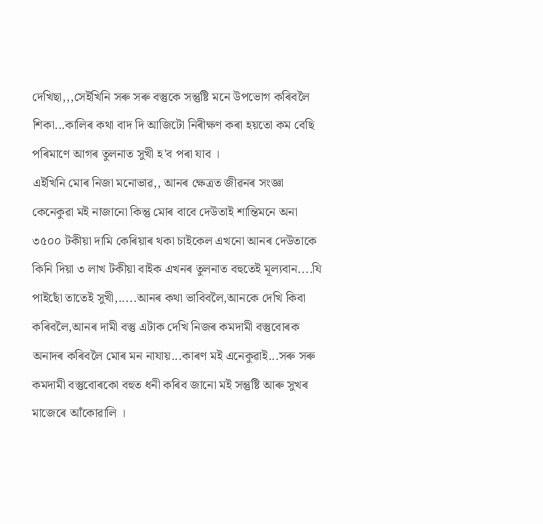দেখিছা,,,সেইখিনি সৰু সৰু বস্তুকে সন্তুষ্টি মনে উপভোগ কৰিবলৈ শিকা...কালিৰ কথা বাদ দি আজিটো নিৰীক্ষণ কৰা হয়তো কম বেছি পৰিমাণে আগৰ তুলনাত সুখী হ'ব পৰা যাব ।
এইখিনি মোৰ নিজা মনোভাৱ,, আনৰ ক্ষেত্ৰত জীৱনৰ সংজ্ঞা কেনেকুৱা মই নাজানো কিন্তু মোৰ বাবে দেউতাই শান্তিমনে অনা ৩৫০০ টকীয়া দামি কেৰিয়াৰ থকা চাইকেল এখনো আনৰ দেউতাকে কিনি দিয়া ৩ লাখ টকীয়া বাইক এখনৰ তুলনাত বহুতেই মূল্যবান....যি পাইছোঁ তাতেই সুখী,.....আনৰ কথা ভাবিবলৈ,আনকে দেখি কিবা কৰিবলৈ,আনৰ দামী বস্তু এটাক দেখি নিজৰ কমদামী বস্তুবোৰক অনাদৰ কৰিবলৈ মোৰ মন নাযায়...কাৰণ মই এনেকুৱাই...সৰু সৰু কমদামী বস্তুবোৰকো বহুত ধনী কৰিব জানো মই সন্তুষ্টি আৰু সুখৰ মাজেৰে আঁকোৱালি ।